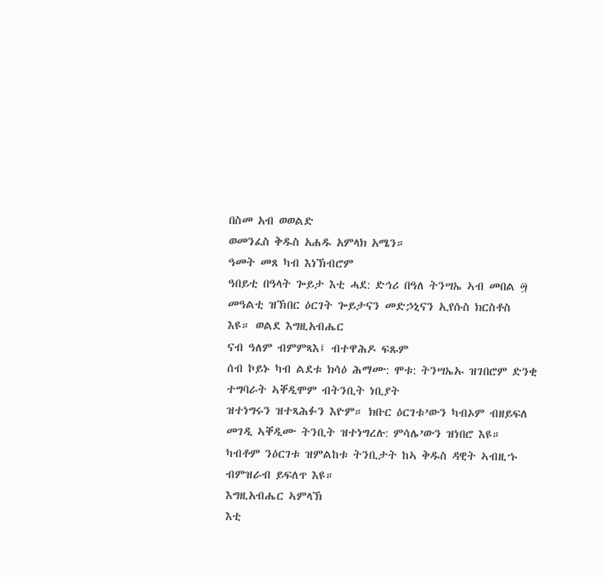በስመ አብ ወወልድ
ወመንፈስ ቅዱስ አሐዱ አምላክ አሜን።
ዓመት መጸ ካብ እነኽብሮም
ዓበይቲ በዓላት ጐይታ እቲ ሓደ: ድኅሪ በዓለ ትንሣኤ ኣብ መበል ፵ መዓልቲ ዝኽበር ዕርገት ጐይታናን መድኃኒናን ኢየሱስ ክርስቶስ
እዩ። ወልደ እግዚአብሔር
ናብ ዓለም ብምምጻእ፤ ብተዋሕዶ ፍጹም
ሰብ ኮይኑ ካብ ልደቱ ክሳዕ ሕማሙ: ሞቱ: ትንሣኤኡ ዝገበሮም ድንቂ ተግባራት ኣቐዲሞም ብትንቢት ነቢያት
ዝተነግሩን ዝተጻሕፉን እዮም። ክቡር ዕርገቱ’ውን ካብኦም ብዘይፍለ መገዲ ኣቐዲሙ ትንቢት ዝተነግረሉ: ምሳሌ’ውን ዝነበሮ እዩ።
ካብቶም ንዕርገቱ ዝምልከቱ ትንቢታት ከኣ ቅዱስ ዳዊት ኣብዚኁ ብምዝራብ ይፍለጥ እዩ።
እግዚአብሔር ኣምላኽ
እቲ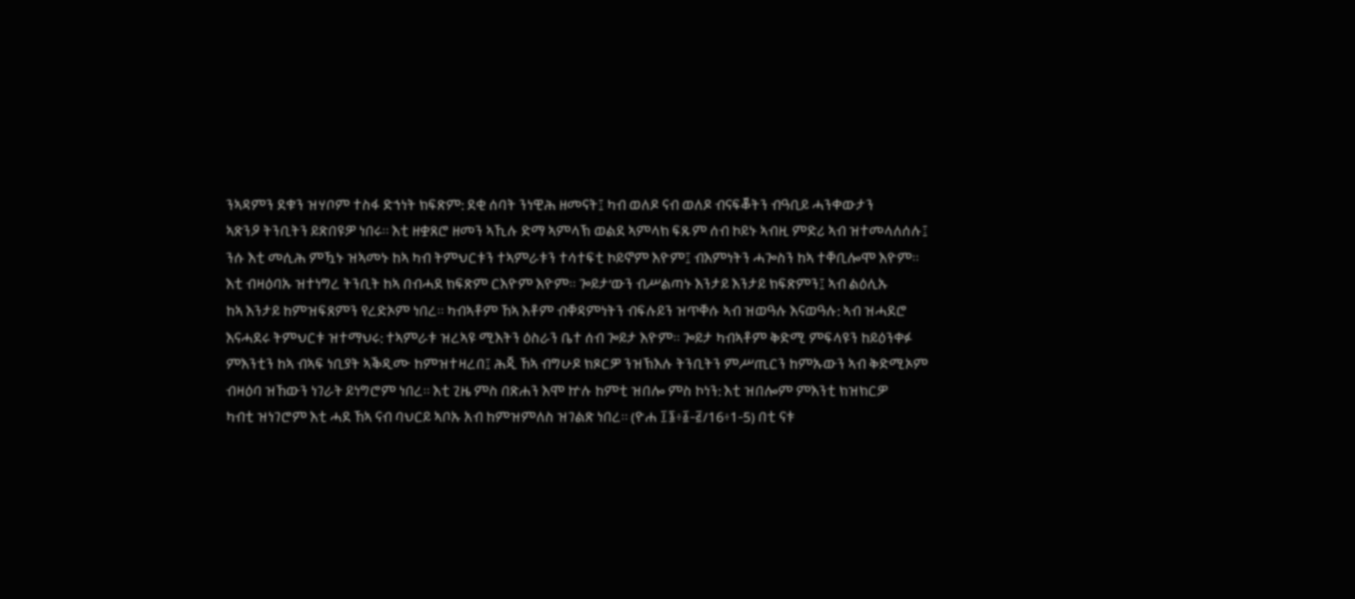ንኣዳምን ደቁን ዝሃቦም ተስፋ ድኅነት ክፍጽም: ደቂ ሰባት ንነዊሕ ዘመናት፤ ካብ ወለዶ ናብ ወለዶ ብናፍቖትን ብዓቢይ ሓንቀውታን
ኣጽንዖ ትንቢትን ይጽበዩዎ ነበሩ። እቲ ዘቋጸሮ ዘመን ኣኺሉ ድማ ኣምላኽ ወልደ ኣምላክ ፍጹም ሰብ ኮይኑ ኣብዚ ምድሪ ኣብ ዝተመላለሰሉ፤
ንሱ እቲ መሲሕ ምዃኑ ዝኣመኑ ከኣ ካብ ትምህርቱን ተኣምራቱን ተሳተፍቲ ኮይኖም እዮም፤ ብእምነትን ሓጐስን ከኣ ተቐቢሎሞ እዮም።
እቲ ብዛዕባኡ ዝተነግረ ትንቢት ከኣ በብሓደ ክፍጽም ርእዮም እዮም። ጐይታ’ውን ብሥልጣኑ እንታይ እንታይ ክፍጽምን፤ ኣብ ልዕሊኡ
ከኣ እንታይ ከምዝፍጸምን የረድኦም ነበረ። ካብኣቶም ኸኣ እቶም ብቐዳምነትን ብፍሉይን ዝጥቐሱ ኣብ ዝወዓሉ እናወዓሉ: ኣብ ዝሓደሮ
እናሓደሩ ትምህርቱ ዝተማህሩ: ተኣምራቱ ዝረኣዩ ሚእትን ዕስራን ቤተ ሰብ ጐይታ እዮም። ጐይታ ካብኣቶም ቅድሚ ምፍላዩን ከይዕንቀፉ
ምእንቲን ከኣ ብኣፍ ነቢያት ኣቕዲሙ ከምዝተዛረበ፤ ሕጂ ኸኣ ብግሁዶ ክጾርዎ ንዝኽእሉ ትንቢትን ምሥጢርን ከምኡውን ኣብ ቅድሚኦም
ብዛዕባ ዝኸውን ነገራት ይነግሮም ነበረ። እቲ ጊዜ ምስ በጽሐን እሞ ኵሉ ከምቲ ዝበሎ ምስ ኮነን: እቲ ዝበሎም ምእንቲ ክዝክርዎ
ካብቲ ዝነገሮም እቲ ሓደ ኸኣ ናብ ባህርይ ኣቦኡ አብ ከምዝምለስ ዝገልጽ ነበረ። (ዮሐ ፲፮፥፩-፭/16፥1-5) በቲ ናቱ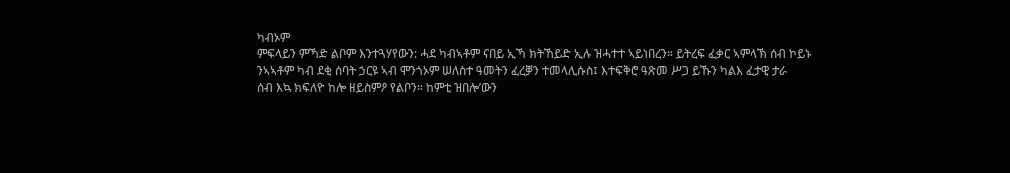ካብኦም
ምፍላይን ምኻድ ልቦም እንተጓሃየውን: ሓደ ካብኣቶም ናበይ ኢኻ ክትኸይድ ኢሉ ዝሓተተ ኣይነበረን። ይትረፍ ፈቃር ኣምላኽ ሰብ ኮይኑ
ንኣኣቶም ካብ ደቂ ሰባት ኃርዩ ኣብ ሞንጎኦም ሠለስተ ዓመትን ፈረቓን ተመላሊሱስ፤ እተፍቅሮ ዓጽመ ሥጋ ይኹን ካልእ ፈታዊ ታራ
ሰብ እኳ ክፍለዮ ከሎ ዘይስምዖ የልቦን። ከምቲ ዝበሎ’ውን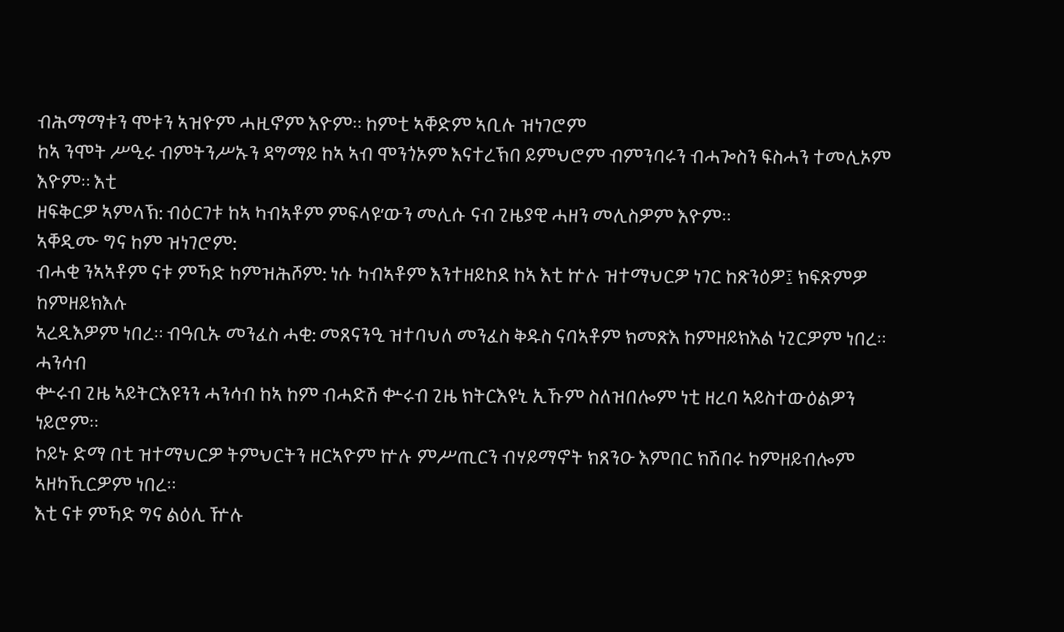ብሕማማቱን ሞቱን ኣዝዮም ሓዚኖም እዮም። ከምቲ ኣቐድም ኣቢሉ ዝነገሮም
ከኣ ንሞት ሥዒሩ ብምትንሥኡን ዳግማይ ከኣ ኣብ ሞንጎኦም እናተረኽበ ይምህሮም ብምንባሩን ብሓጐስን ፍስሓን ተመሊኦም እዮም። እቲ
ዘፍቅርዎ ኣምላኽ: ብዕርገቱ ከኣ ካብኣቶም ምፍላዩ’ውን መሊሱ ናብ ጊዜያዊ ሓዘን መሊስዎም እዮም።
ኣቐዲሙ ግና ከም ዝነገሮም:
ብሓቂ ንኣኣቶም ናቱ ምኻድ ከምዝሕሾም: ነሱ ካብኣቶም እንተዘይከደ ከኣ እቲ ኵሉ ዝተማህርዎ ነገር ከጽንዕዎ፤ ክፍጽምዎ ከምዘይክእሉ
ኣረዲእዎም ነበረ። ብዓቢኡ መንፈስ ሓቂ: መጸናንዒ ዝተባህለ መንፈስ ቅዱስ ናባኣቶም ክመጽእ ከምዘይክእል ነጊርዎም ነበረ። ሓንሳብ
ቍሩብ ጊዜ ኣይትርእዩንን ሓንሳብ ከኣ ከም ብሓድሽ ቍሩብ ጊዜ ክትርእዩኒ ኢኹም ስለዝበሎም ነቲ ዘረባ ኣይስተውዕልዎን ነይሮም።
ኮይኑ ድማ በቲ ዝተማህርዎ ትምህርትን ዘርኣዮም ኵሉ ምሥጢርን ብሃይማኖት ክጸንዑ እምበር ክሽበሩ ከምዘይብሎም ኣዘካኺርዎም ነበረ።
እቲ ናቱ ምኻድ ግና ልዕሊ ዅሉ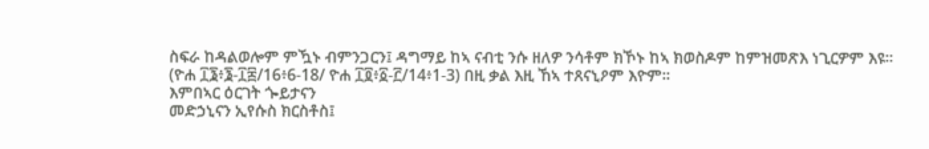ስፍራ ከዳልወሎም ምዃኑ ብምንጋርን፤ ዳግማይ ከኣ ናብቲ ንሱ ዘለዎ ንሳቶም ክኾኑ ከኣ ክወስዶም ከምዝመጽእ ነጊርዎም እዩ።
(ዮሐ ፲፮፥፮-፲፰/16፥6-18/ ዮሐ ፲፬፥፩-፫/14፥1-3) በዚ ቃል እዚ ኸኣ ተጸናኒዖም እዮም።
እምበኣር ዕርገት ጐይታናን
መድኃኒናን ኢየሱስ ክርስቶስ፤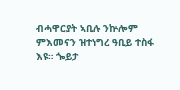ብሓዋርያት ኣቢሉ ንኵሎም ምእመናን ዝተነግረ ዓቢይ ተስፋ እዩ። ጐይታ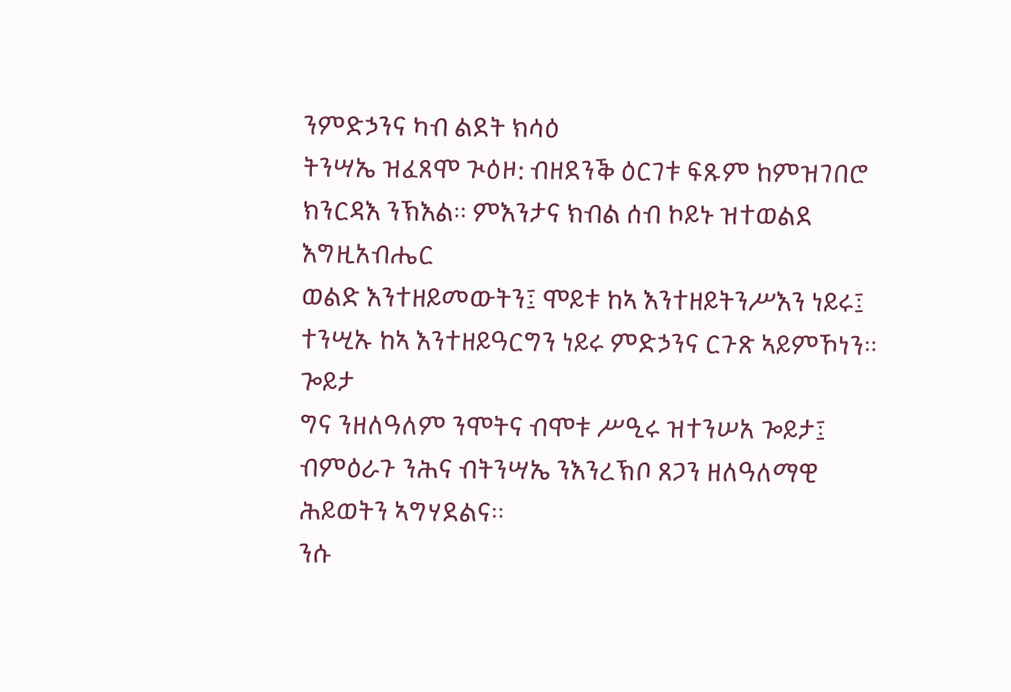ንምድኃንና ካብ ልደት ክሳዕ
ትንሣኤ ዝፈጸሞ ጒዕዞ: ብዘደንቕ ዕርገቱ ፍጹም ከምዝገበሮ ክንርዳእ ንኽእል። ምእንታና ክብል ሰብ ኮይኑ ዝተወልደ እግዚአብሔር
ወልድ እንተዘይመውትን፤ ሞይቱ ከኣ እንተዘይትንሥእን ነይሩ፤ ተንሢኡ ከኣ እንተዘይዓርግን ነይሩ ምድኃንና ርጉጽ ኣይምኾነን። ጐይታ
ግና ንዘለዓለም ንሞትና ብሞቱ ሥዒሩ ዝተንሠአ ጐይታ፤ ብምዕራጉ ንሕና ብትንሣኤ ንእንረኽቦ ጸጋን ዘለዓለማዊ ሕይወትን ኣግሃደልና።
ንሱ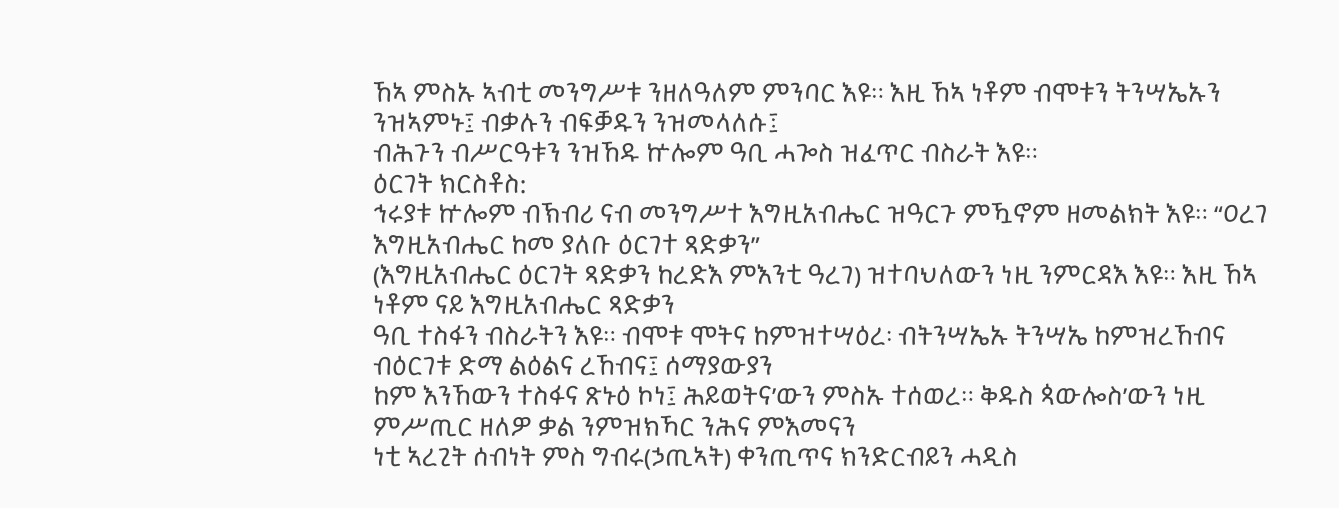ኸኣ ምስኡ ኣብቲ መንግሥቱ ንዘለዓለም ምንባር እዩ። እዚ ኸኣ ነቶም ብሞቱን ትንሣኤኡን ንዝኣምኑ፤ ብቃሉን ብፍቓዱን ንዝመላለሱ፤
ብሕጉን ብሥርዓቱን ንዝኸዱ ኵሎም ዓቢ ሓጐስ ዝፈጥር ብስራት እዩ።
ዕርገት ክርስቶስ:
ኅሩያቱ ኵሎም ብኽብሪ ናብ መንግሥተ እግዚአብሔር ዝዓርጉ ምዃኖም ዘመልክት እዩ። “ዐረገ እግዚአብሔር ከመ ያለቡ ዕርገተ ጻድቃን”
(እግዚአብሔር ዕርገት ጻድቃን ከረድእ ምእንቲ ዓረገ) ዝተባህለውን ነዚ ንምርዳእ እዩ። እዚ ኸኣ ነቶም ናይ እግዚአብሔር ጻድቃን
ዓቢ ተስፋን ብስራትን እዩ። ብሞቱ ሞትና ከምዝተሣዕረ፡ ብትንሣኤኡ ትንሣኤ ከምዝረኸብና ብዕርገቱ ድማ ልዕልና ረኸብና፤ ሰማያውያን
ከም እንኸውን ተስፋና ጽኑዕ ኮነ፤ ሕይወትና’ውን ምስኡ ተሰወረ። ቅዱስ ጳውሎስ’ውን ነዚ ምሥጢር ዘለዎ ቃል ንምዝክኻር ንሕና ምእመናን
ነቲ ኣረጊት ሰብነት ምስ ግብሩ(ኃጢኣት) ቀንጢጥና ክንድርብይን ሓዲስ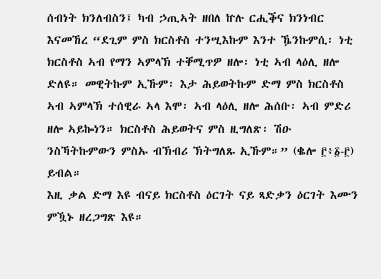ሰብነት ክንለብስን፤ ካብ ኃጢኣት ዘበለ ኵሉ ርሒቕና ክንነብር
እናመኸረ “ደጊም ምስ ክርስቶስ ተንሢእኩም እንተ ዄንኩምሲ፡ ነቲ ክርስቶስ ኣብ የማን ኣምላኽ ተቐሚጥዎ ዘሎ፡ ነቲ ኣብ ላዕሊ ዘሎ
ድለዩ። መዊትኩም ኢኹም፡ እታ ሕይወትኩም ድማ ምስ ክርስቶስ ኣብ ኣምላኽ ተሰዊራ ኣላ እሞ፡ ኣብ ላዕሊ ዘሎ ሕሰቡ፡ ኣብ ምድሪ
ዘሎ ኣይኰነን። ክርስቶስ ሕይወትና ምስ ዚግለጽ፡ ሽዑ ንስኻትኩምውን ምስኡ ብኽብሪ ኽትግለጹ ኢኹም።” (ቈሎ ፫፥፩-፫) ይብል።
እዚ ቃል ድማ እዩ ብናይ ክርስቶስ ዕርገት ናይ ጻድቃን ዕርገት እሙን ምዃኑ ዘረጋግጽ እዩ።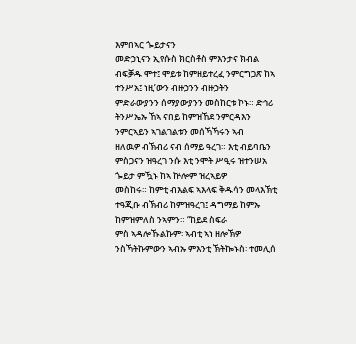እምበኣር ጐይታናን
መድኃኒናን ኢየሱስ ክርስቶስ ምእንታና ክብል ብፍቓዱ ሞተ፤ ሞይቱ ከምዘይተረፈ ንምርግጋጽ ከኣ ተንሥአ፤ ነዚ’ውን ብዙኃንን ብዙኃትን
ምድራውያንን ሰማያውያንን መስከርቱ ኮኑ። ድኅሪ ትንሥኤኡ ኸኣ ናበይ ከምዝኸደ ንምርዳእን ንምርኣይን ኣገልገልቱን መሰኻኻሩን ኣብ
ዘለዉዎ ብኽብሪ ናብ ሰማይ ዓረገ። እቲ ብይባቤን ምስጋናን ዝዓረገ ንሱ እቲ ንሞት ሥዒሩ ዝተንሠአ ጐይታ ምዃኑ ከኣ ኵሎም ዝረኣይዎ
መስከሩ። ከምቲ ብእልፍ ኣእላፍ ቅዱሳን መላእኽቲ ተዓጂቡ ብኽብሪ ከምዝዓረገ፤ ዳግማይ ከምኡ ከምዝምለስ ንኣምን። “ከይደ ስፍራ
ምስ ኣዳሎኹልኩም፡ ኣብቲ ኣነ ዘሎኽዎ ንስኻትኩምውን ኣብኡ ምእንቲ ኽትኰኑስ፡ ተመሊሰ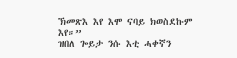ኽመጽእ እየ እሞ ናባይ ክወስደኩም እየ።”
ዝበለ ጐይታ ንሱ እቲ ሓቀኛን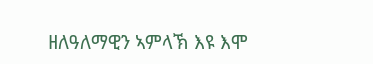ዘለዓለማዊን ኣምላኽ እዩ እሞ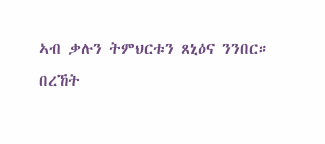ኣብ ቃሉን ትምህርቱን ጸኒዕና ንንበር።
በረኸት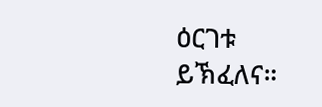ዕርገቱ ይኽፈለና።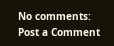No comments:
Post a Comment